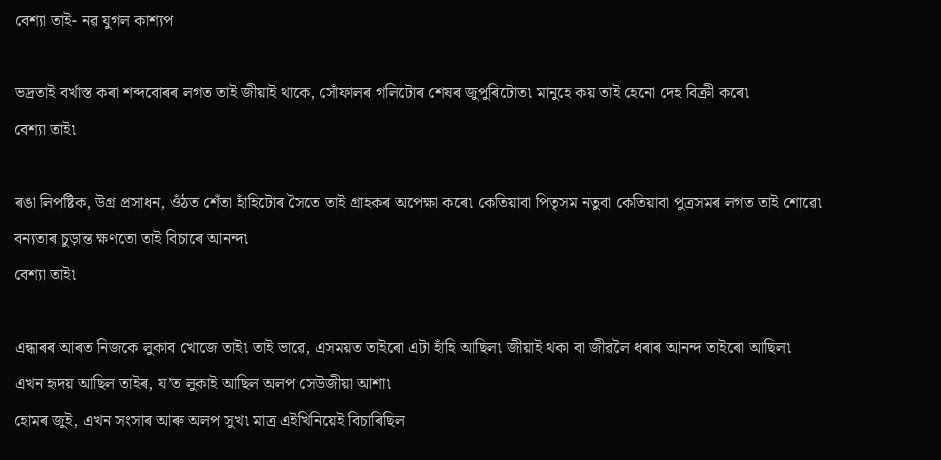বেশ্যা তাই- নৱ যুগল কাশ্যপ

ভদ্ৰতাই বৰ্খাস্ত কৰা শব্দবোৰৰ লগত তাই জীয়াই থাকে, সোঁফালৰ গলিটোৰ শেষৰ জুপুৰিটোত৷ মানুহে কয় তাই হেনো দেহ বিক্ৰী কৰে৷
বেশ্যা তাই৷

ৰঙা লিপষ্টিক, উগ্ৰ প্ৰসাধন, ওঁঠত শেঁতা হাঁহিটোৰ সৈতে তাই গ্ৰাহকৰ অপেক্ষা কৰে৷ কেতিয়াবা পিতৃসম নতুবা কেতিয়াবা পুত্ৰসমৰ লগত তাই শোৱে৷
বন্যতাৰ চুড়ান্ত ক্ষণতো তাই বিচাৰে আনন্দ৷
বেশ্যা তাই৷

এন্ধাৰৰ আৰত নিজকে লুকাব খোজে তাই৷ তাই ভাৱে, এসময়ত তাইৰো এটা হাঁহি আছিল৷ জীয়াই থকা বা জীৱলৈ ধৰাৰ আনন্দ তাইৰো আছিল৷
এখন হৃদয় আছিল তাইৰ, য’ত লুকাই আছিল অলপ সেউজীয়া আশা৷
হোমৰ জুই, এখন সংসাৰ আৰু অলপ সুখ৷ মাত্ৰ এইখিনিয়েই বিচাৰিছিল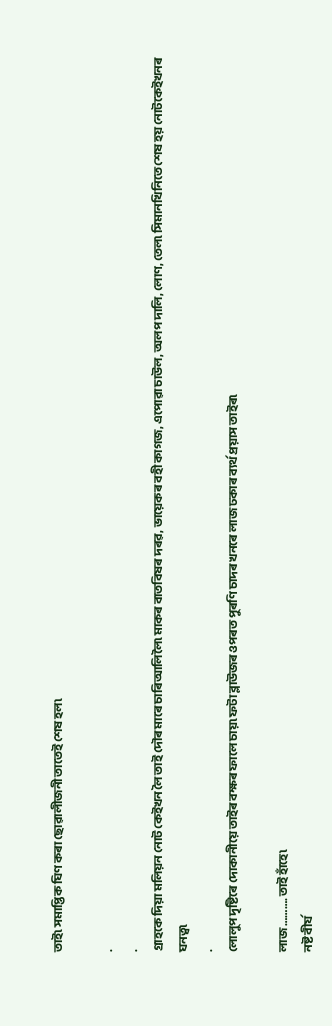তাই৷ সমাপ্তিক ঘিণ কৰা ছোৱালীজনী তাতেই শেষ হল৷

.
.
গ্ৰাহকে দিয়া মলিয়ন নোট কেইখন লৈ তাই দৌৰ মাৰে চাৰিআলিলৈ৷ মাকৰ বাতবিষৰ দৰৱ, ভায়েকৰ বহী কাগজ, এপোৱা চাউল, অলপ দালি, লোণ, তেল৷ সিমানখিনিতে শেষ হয় নোটকেইখনৰ ঘনত্ব৷
.
লোলুপ দৃষ্টিৰে দোকানীয়ে তাইৰ বক্ষৰ ফালে চায়৷ ফটা ব্লাউজৰ ওপৰত পুৰণি চাদৰ খনৰে লাজ ঢকাৰ ব্যৰ্থ প্ৰয়াস তাইৰ৷

লাজ ………. তাই হাঁহে৷
নষ্ট বীৰ্য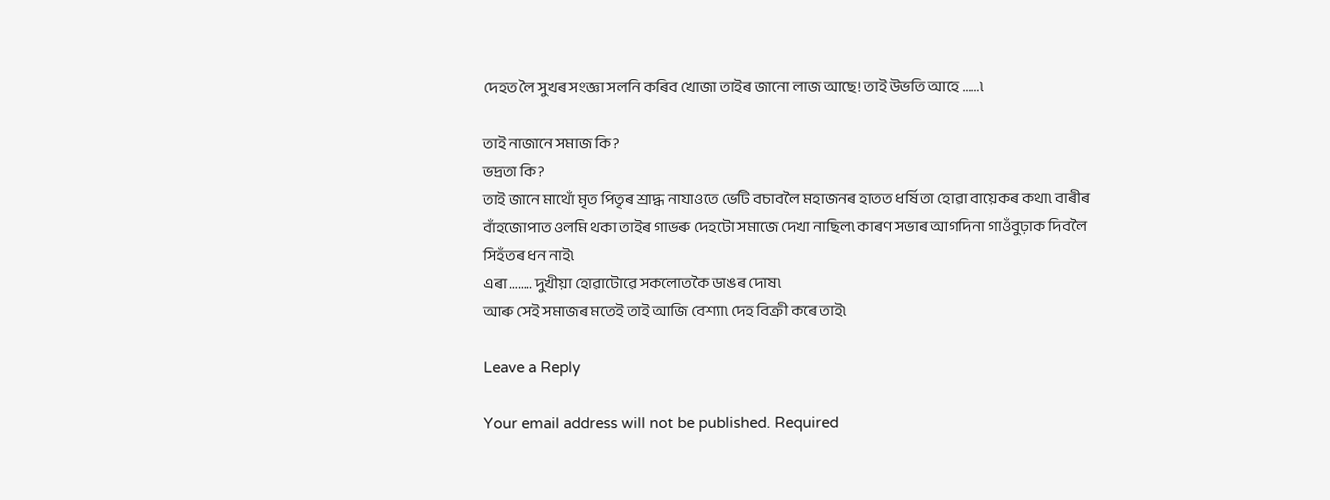দেহত লৈ সুখৰ সংজ্ঞা সলনি কৰিব খোজা তাইৰ জানো লাজ আছে! তাই উভতি আহে ……৷

তাই নাজানে সমাজ কি?
ভদ্ৰতা কি?
তাই জানে মাথোঁ মৃত পিতৃৰ শ্ৰাদ্ধ নাযাওতে ভেটি বচাবলৈ মহাজনৰ হাতত ধৰ্ষিতা হোৱা বায়েকৰ কথা৷ বাৰীৰ বাঁহজোপাত ওলমি থকা তাইৰ গাভৰু দেহটো সমাজে দেখা নাছিল৷ কাৰণ সভাৰ আগদিনা গাওঁবুঢ়াক দিবলৈ সিহঁতৰ ধন নাই৷
এৰা …….. দুখীয়া হোৱাটোৱে সকলোতকৈ ডাঙৰ দোষ৷
আৰু সেই সমাজৰ মতেই তাই আজি বেশ্যা৷ দেহ বিক্ৰী কৰে তাই৷

Leave a Reply

Your email address will not be published. Required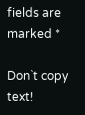fields are marked *

Don`t copy text!